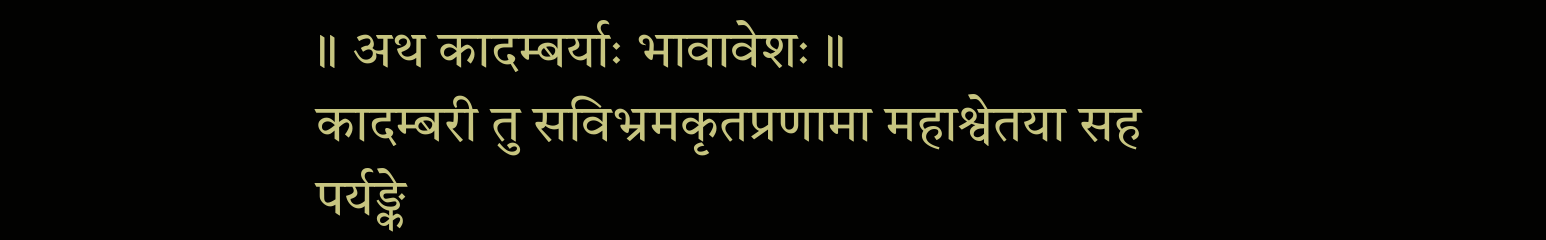॥ अथ कादम्बर्याः भावावेशः ॥
कादम्बरी तु सविभ्रमकृतप्रणामा महाश्वेतया सह पर्यङ्के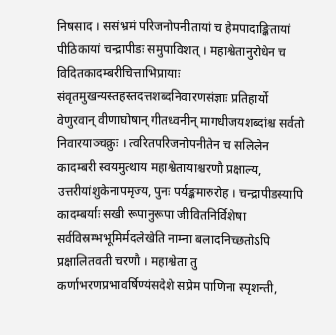निषसाद । ससंभ्रमं परिजनोपनीतायां च हेमपादाङ्कितायां पीठिकायां चन्द्रापीडः समुपाविशत् । महाश्वेतानुरोधेन च विदितकादम्बरीचित्ताभिप्रायाः संवृतमुखन्यस्तहस्तदत्तशब्दनिवारणसंज्ञाः प्रतिहार्यो वेणुरवान् वीणाघोषान् गीतध्वनीन् मागधीजयशब्दांश्च सर्वतो निवारयाञ्चक्रुः । त्वरितपरिजनोपनीतेन च सलिलेन कादम्बरी स्वयमुत्थाय महाश्वेतायाश्चरणौ प्रक्षाल्य, उत्तरीयांशुकेनापमृज्य, पुनः पर्यङ्कमारुरोह । चन्द्रापीडस्यापि कादम्बर्याः सखी रूपानुरूपा जीवितनिर्विशेषा सर्वविस्रम्भभूमिर्मदलेखेति नाम्ना बलादनिच्छतोऽपि प्रक्षालितवती चरणौ । महाश्वेता तु कर्णाभरणप्रभावर्षिण्यंसदेशे सप्रेम पाणिना स्पृशन्ती,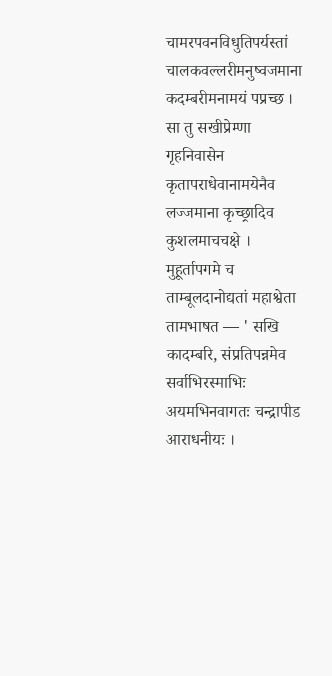चामरपवनविधुतिपर्यस्तां चालकवल्लरीमनुष्वजमाना कदम्बरीमनामयं पप्रच्छ । सा तु सखीप्रेम्णा गृहनिवासेन कृतापराधेवानामयेनैव लज्जमाना कृच्छ्रादिव कुशलमाचचक्षे । मुहूर्तापगमे च ताम्बूलदानोद्यतां महाश्वेता तामभाषत — ' सखि कादम्बरि, संप्रतिपन्नमेव सर्वाभिरस्माभिः अयमभिनवागतः चन्द्रापीड आराधनीयः ।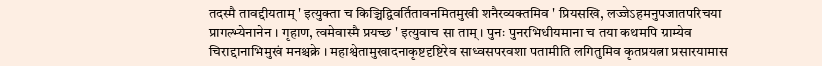तदस्मै तावद्दीयताम् ' इत्युक्ता च किञ्चिद्विवर्तितावनमितमुखी शनैरव्यक्तमिव ' प्रियसखि, लज्जेऽहमनुपजातपरिचया प्रागल्भ्येनानेन । गृहाण, त्वमेवास्मै प्रयच्छ ' इत्युवाच सा ताम् । पुनः पुनरभिधीयमाना च तया कथमपि ग्राम्येव चिराद्दानाभिमुखं मनश्चक्रे । महाश्वेतामुखादनाकृष्टदृष्टिरेव साध्वसपरवशा पतामीति लगितुमिव कृतप्रयत्ना प्रसारयामास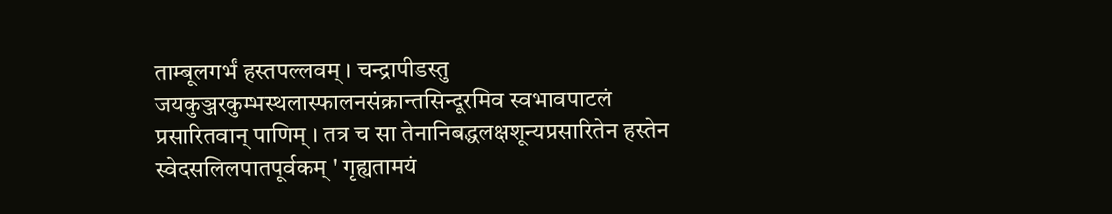ताम्बूलगर्भं हस्तपल्लवम् । चन्द्रापीडस्तु जयकुञ्जरकुम्भस्थलास्फालनसंक्रान्तसिन्दूरमिव स्वभावपाटलं प्रसारितवान् पाणिम् । तत्र च सा तेनानिबद्धलक्षशून्यप्रसारितेन हस्तेन स्वेदसलिलपातपूर्वकम् ' गृह्यतामयं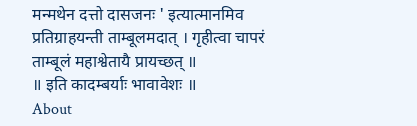मन्मथेन दत्तो दासजनः ' इत्यात्मानमिव प्रतिग्राहयन्ती ताम्बूलमदात् । गृहीत्वा चापरं ताम्बूलं महाश्वेतायै प्रायच्छत् ॥
॥ इति कादम्बर्याः भावावेशः ॥
About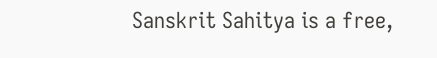Sanskrit Sahitya is a free,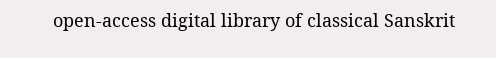open-access digital library of classical Sanskrit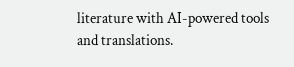literature with AI-powered tools and translations.